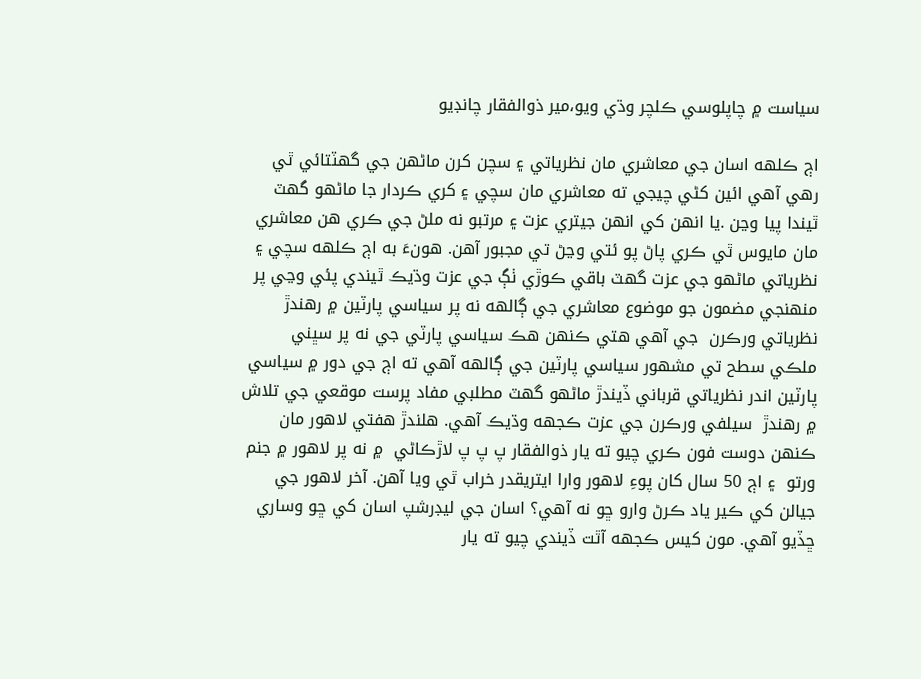سياست ۾ چاپلوسي ڪلچر وڌي ويو،مير ذوالفقار چانڊيو

اڄ ڪلهه اسان جي معاشري مان نظرياتي ۽ سچن کرن ماڻهن جي گھٽتائي ٿي رهي آهي ائين کڻي چيجي ته معاشري مان سچي ۽ کري ڪردار جا ماڻهو گھٽ ٿيندا پيا وڃن .يا انهن کي انهن جيتري عزت ۽ مرتبو نه ملڻ جي ڪري ھن معاشري مان مايوس ٿي ڪري پاڻ پو ئتي وڃڻ تي مجبور آهن. ھونءَ به اڄ ڪلهه سچي ۽ نظرياتي ماڻهو جي عزت گھٽ باقي ڪوڙي ٺڳ جي عزت وڌيڪ ٿيندي پئي وڃي پر منهنجي مضمون جو موضوع معاشري جي ڳالهه نه پر سياسي پارٽين ۾ رھندڙ نظرياتي ورڪرن  جي آهي ھتي ڪنهن ھڪ سياسي پارٽي جي نه پر سڀني ملڪي سطح تي مشهور سياسي پارٽين جي ڳالهه آهي ته اڄ جي دور ۾ سياسي پارٽين اندر نظرياتي قرباني ڏيندڙ ماڻهو گھٽ مطلبي مفاد پرست موقعي جي تلاش ۾ رھندڙ  سيلفي ورڪرن جي عزت ڪجهه وڌيڪ آهي. ھلندڙ ھفتي لاهور مان ڪنهن دوست فون ڪري چيو ته يار ذوالفقار پ پ پ لاڙڪاڻي  ۾ نه پر لاهور ۾ جنم ورتو  ۽ اڄ 50 سال کان پوءِ لاهور وارا ايتريقدر خراب ٿي ويا آهن. آخر لاهور جي جيالن کي ڪير ياد ڪرڻ وارو ڇو نه آهي؟ اسان جي ليڊرشپ اسان کي ڇو وساري ڇڏيو آهي. مون کيس ڪجهه آٿت ڏيندي چيو ته يار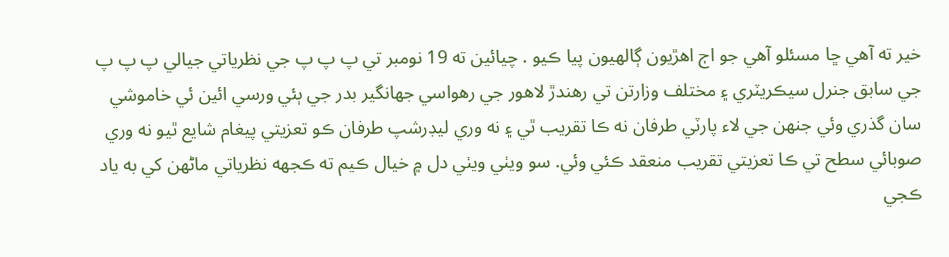خير ته آهي ڇا مسئلو آهي جو اڄ اھڙيون ڳالهيون پيا ڪيو . چيائين ته 19 نومبر تي پ پ پ جي نظرياتي جيالي پ پ پ جي سابق جنرل سيڪريٽري ۽ مختلف وزارتن تي رھندڙ لاهور جي رھواسي جھانگير بدر جي ٻئي ورسي ائين ئي خاموشي سان گذري وئي جنهن جي لاء پارٽي طرفان نه ڪا تقريب ٿي ۽ نه وري ليڊرشپ طرفان ڪو تعزيتي پيغام شايع ٿيو نه وري صوبائي سطح تي ڪا تعزيتي تقريب منعقد ڪئي وئي. سو ويٺي ويٺي دل ۾ خيال ڪيم ته ڪجهه نظرياتي ماڻهن کي به ياد ڪجي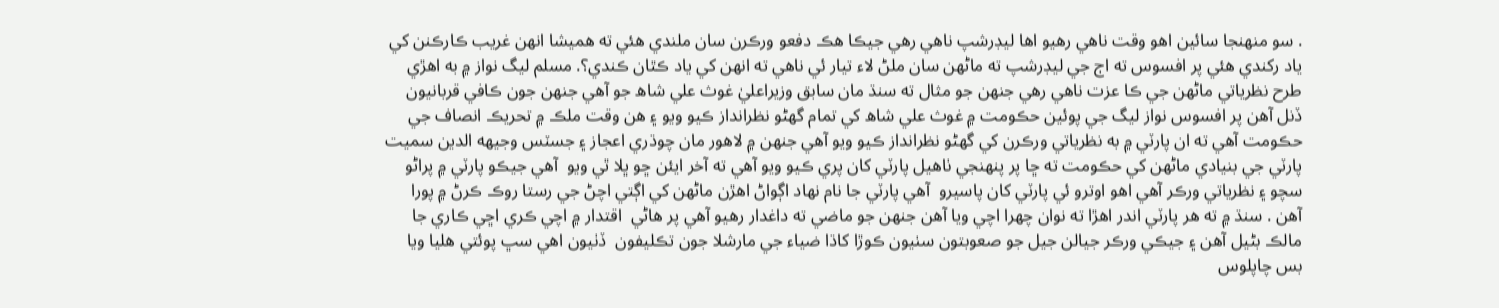. سو منھنجا سائين اھو وقت ناهي رھيو اھا ليڊرشپ ناهي رھي جيڪا ھڪ دفعو ورڪرن سان ملندي ھئي ته ھميشا انهن غريب ڪارڪنن کي ياد رکندي ھئي پر افسوس ته اڄ جي ليڊرشپ ته ماڻهن سان ملڻ لاء تيار ئي ناهي ته انهن کي ياد ڪٿان ڪندي؟. مسلم ليگ نواز ۾ به اھڙي طرح نظرياتي ماڻهن جي ڪا عزت ناهي رھي جنهن جو مثال ته سنڌ مان سابق وزيراعليٰ غوث علي شاھ جو آهي جنهن جون ڪافي قربانيون ڏنل آهن پر افسوس نواز ليگ جي پوئين حڪومت ۾ غوث علي شاھ کي تمام گهڻو نظرانداز ڪيو ويو ۽ ھن وقت ملڪ ۾ تحريڪ انصاف جي حڪومت آهي ته ان پارٽي ۾ به نظرياتي ورڪرن کي گهڻو نظرانداز ڪيو ويو آهي جنهن ۾ لاهور مان چوڌري اعجاز ۽ جسٽس وجيهه الدين سميت پارٽي جي بنيادي ماڻهن کي حڪومت ته ڇا پر پنهنجي ٺاھيل پارٽي کان پري ڪيو ويو آهي ته آخر ايئن ڇو ڀلا ٿي ويو  آهي جيڪو پارٽي ۾ پراڻو سچو ۽ نظرياتي ورڪر آهي اھو اوترو ئي پارٽي کان پاسيرو  آهي پارٽي جا نام نھاد اڳواڻ اھڙن ماڻهن کي اڳتي اچڻ جي رستا روڪ ڪرڻ ۾ پورا  آهن . سنڌ ۾ ته ھر پارٽي اندر اھڙا ته نوان چھرا اچي ويا آهن جنهن جو ماضي ته داغدار رھيو آهي پر ھاڻي  اقتدار ۾ اچي ڪري اڇي ڪاري جا مالڪ بڻيل آهن ۽ جيڪي ورڪر جيالن جيل جو صعوبتون سٺيون ڪوڙا کاڌا ضياء جي مارشلا جون تڪليفون  ڏٺيون اھي سڀ پوئتي ھليا ويا بس چاپلوس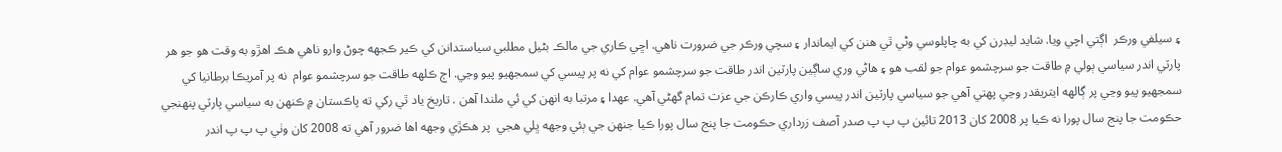۽ سيلفي ورڪر  اڳتي اچي ويا. شايد ليڊرن کي به چاپلوسي وڻي ٿي هنن کي ايماندار ۽ سچي ورڪر جي ضرورت ناهي. اڇي ڪاري جي مالڪ بڻيل مطلبي سياستدانن کي ڪير ڪجهه چوڻ وارو ناهي ھڪ اھڙو به وقت ھو جو ھر پارٽي اندر سياسي ٻولي ۾ طاقت جو سرچشمو عوام جو لقب ھو ۽ ھاڻي وري ساڳين پارٽين اندر طاقت جو سرچشمو عوام کي نه پر پيسي کي سمجھيو پيو وڃي. اڄ ڪلهه طاقت جو سرچشمو عوام  نه پر آمريڪا برطانيا کي سمجھيو پيو وڃي پر ڳالهه ايتريقدر وڃي پھتي آهي جو سياسي پارٽين اندر پيسي واري ڪارڪن جي عزت تمام گهڻي آهي. عھدا ۽ مرتبا به انهن کي ئي ملندا آهن . تاريخ ياد ٿي رکي ته پاڪستان ۾ ڪنهن به سياسي پارٽي پنهنجي حڪومت جا پنج سال پورا نه ڪيا پر 2008 کان 2013 تائين پ پ پ صدر آصف زرداري حڪومت جا پنج سال پورا ڪيا جنهن جي ٻئي وجهه ڀلي ھجي  پر ھڪڙي وجهه اھا ضرور آهي ته 2008 کان وٺي پ پ پ اندر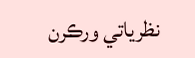نظرياتي ورڪرن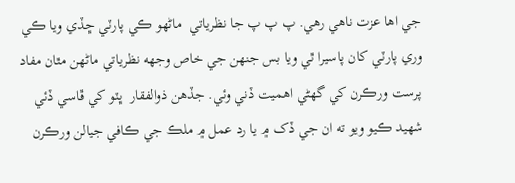جي اھا عزت ناهي رهي. پ پ پ جا نظرياتي  ماڻهو ڪي پارٽي ڇڏي ويا ڪي وري پارٽي کان پاسيرا ٿي ويا بس جنهن جي خاص وجهه نظرياتي ماڻهن مٿان مفاد پرست ورڪرن کي گهڻي اھميت ڏني وئي. جڏهن ذوالفقار  ڀٽو کي ڦاسي ڏئي شھيد ڪيو ويو ته ان جي ڏک ۾ يا رد عمل ۾ ملڪ جي ڪافي جيالن ورڪرن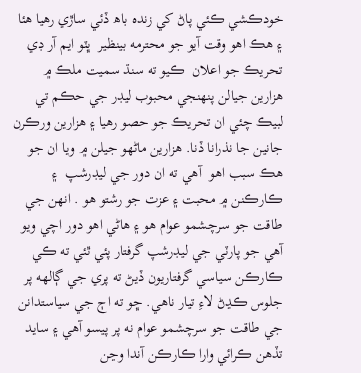خودڪشي ڪئي پاڻ کي زنده باھ ڏئي ساڙي رھيا ھئا ۽ ھڪ اھو وقت آيو جو محترمه بينظير  ڀٽو ايم آر ڊي تحريڪ جو اعلان  ڪيو ته سنڌ سميت ملڪ ۾ ھزارين جيالن پنهنجي محبوب ليڊر جي حڪم تي لبيڪ چئي ان تحريڪ جو حصو رھيا ۽ ھزارين ورڪرن جانين جا نذرانا ڏنا. ھزارين ماڻهو جيلن ۾ ويا ان جو ھڪ سبب اھو  آهي ته ان دور جي ليڊرشپ  ۽ ڪارڪنن ۾ محبت ۽ عزت جو رشتو ھو . انهن جي طاقت جو سرچشمو عوام هو ۽ ھاڻي اھو دور اچي ويو  آهي جو پارٽي جي ليڊرشپ گرفتار پئي ٿئي ته ڪي ڪارڪن سياسي گرفتاريون ڏيڻ ته پري جي ڳالهه پر جلوس ڪڍڻ لاءِ تيار ناهي. ڇو ته اڄ جي سياستدانن جي طاقت جو سرچشمو عوام نه پر پيسو آهي ۽ سايد تڏهن ڪرائي وارا ڪارڪن آندا وڃن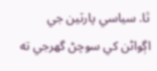ٿا. سياسي پارٽين جي اڳواڻن کي سوچڻ گھرجي ته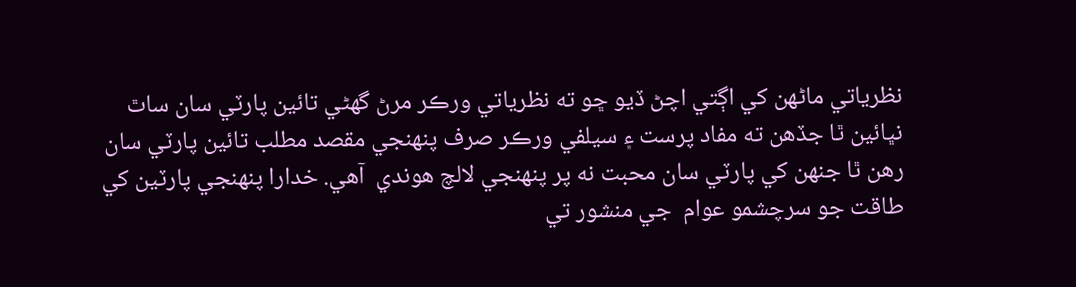نظرياتي ماڻهن کي اڳتي اچڻ ڏيو ڇو ته نظرياتي ورڪر مرڻ گهڻي تائين پارٽي سان ساٿ نڀائين ٿا جڏهن ته مفاد پرست ۽ سيلفي ورڪر صرف پنهنجي مقصد مطلب تائين پارٽي سان رھن ٿا جنهن کي پارٽي سان محبت نه پر پنهنجي لالچ ھوندي  آهي. خدارا پنهنجي پارٽين کي طاقت جو سرچشمو عوام  جي منشور تي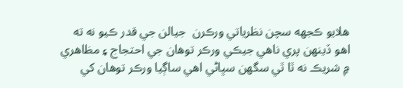ھلايو ڪجهه سچن نظرياتي ورڪرن  جيالن جي قدر ڪيو نه ته اھو ڏينهن پري ناهي جيڪي ورڪر توهان جي احتجاج ۽ مظاھري ۾ شريڪ نه ٿا ٿي سگهن سڀاڻي اھي ساڳيا ورڪر توهان کي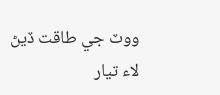ووٽ جي طاقت ڏيڻ لاء تيار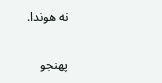نه ھوندا.


پهنجو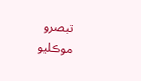تبصرو موڪليو